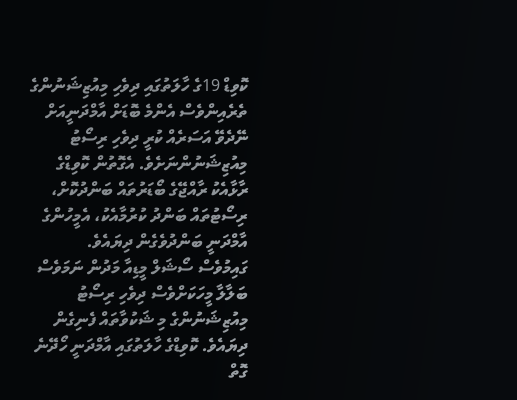ކޮވިޑް 19ގެ ހާލަތުގައި ދިވެހި މިއުޒިޝަނުންގެ ތެރެއިންވެސް އެންމެ ބޮޑަށް އާމްދަނީއަށް ނޭދެވޭ އަސަރެއް ކުރީ ދިވެހި ރިސޯޓު މިއުޒިޝަނުންނަށެވެ. އެގޮތުން ކޮވިޑްގެ ރާޅާއެކު ރާއްޖޭގެ ބޯޑަރުތައް ބަންދުކޮށް، ރިސޯޓުތައް ބަންދު ކުރުމާއެކު، އެމީހުންގެ އާމްދަނީ ބަންދުވެގެން ދިޔައެވެ.
ގައިމުވެސް ސޯޝަލް މީޑިއާ މަދުން ނަމަވެސް ބަލާލާ މީހަކަށްވެސް ދިވެހި ރިސޯޓު މިއުޒިޝަނުންގެ މި ޝަކުވާތައް ފެނިގެން ދިޔައެވެ. ކޮވިޑްގެ ހާލަތުގައި އާމްދަނީ ހޯދޭނެ ގޮތް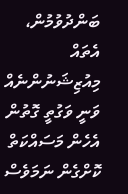ބަންދުވުމުން، އެތައް މިއުޒިޝަނުންނެއް ވަނީ ވަގުތީ ގޮތުން އެހެން މަސައްކަތް ކޮށްގެން ނަމަވެސް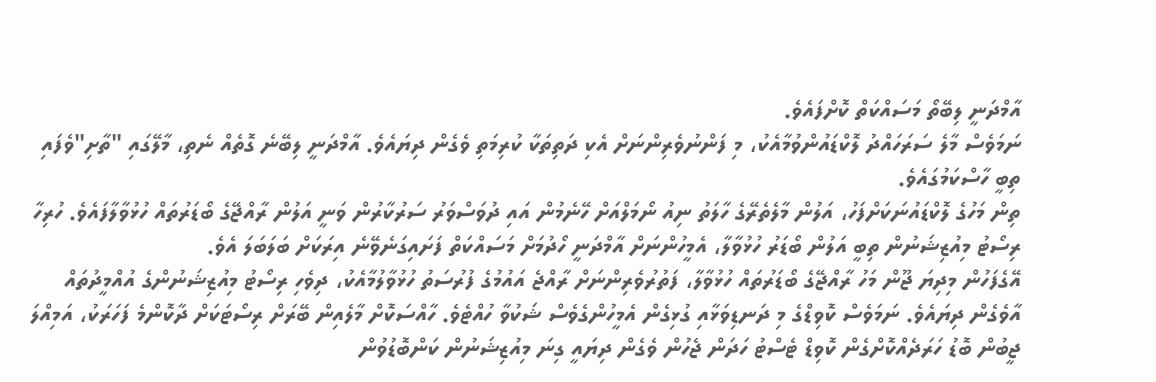އާމްދަނީ ލިބޭތޯ މަސައްކަތް ކޮށްފައެވެ.
ނަމަވެސް މާލެ ސަރަހައްދު ލޮކްޑައުންވުމާއެކު، މި ފަންނުވެރިންނަށް އެކި ދަތިތަކާ ކުރިމަތި ވެގެން ދިޔައެވެ. އާމްދަނީ ލިބޭނެ ގޮތެއް ނެތި، މާލޭގައި "ތާށި"ވެފައި ތިބީ ހާސްކަމުގައެވެ.
ތިން މަހުގެ ލޮކްޑައުނަކަށްފަހު، އަލުން މާލެތެރޭގެ ހާލަތު ނިއު ނޯމަލްއަށް ހޭނެމުން އައި ދުވަސްވަރު ސަރުކާރުން ވަނީ އަލުން ރާއްޖޭގެ ބޯޑަރުތައް ހުޅުވާލާފައެވެ. ހުރިހާ ރިސޯޓު މިއުޒިޝަނުން ތިބީ އަލުން ބޯޑަރު ހުޅުވާލާ، އެމީހުންނަށް އާމްދަނީ ހޯދުމަށް މަސައްކަތް ފަށައިގަނެވޭނެ އިރަކަށް ބަލަބަލަ އެވެ.
އޭގެފަހުން މިދިޔަ ޖޫން މަހު ރާއްޖޭގެ ބޯޑަރުތައް ހުޅުވާލާ، ފަތުރުވެރިންނަށް ރާއްޖެ އައުމުގެ ފުރުސަތު ހުޅުވާލުމާއެކު، ދިވެހި ރިސޯޓު މިއުޒިޝަނުންގެ އުއްމީދުތައް އާވެގެން ދިޔައެވެ. ނަމަވެސް ކޮވިޑްގެ މި ދަނޑިވަޅާއި ގުޅިގެން އެމީހުންގެވެސް ޝަކުވާ ހުއްޓެވެ. ހާއްސަކޮށް މާލެއިން ބޭރަށް ރިސޯޓަކަށް ދާކޮންމެ ފަހަރަކު، އަމިއްލަ ޖީބުން ބޮޑު ހަރަދެއްކޮށްގެން ކޮވިޑް ޓެސްޓު ހަދަން ޖެހުން ވެގެން ދިޔައީ ގިނަ މިއުޒިޝަނުން ކަންބޮޑުވުން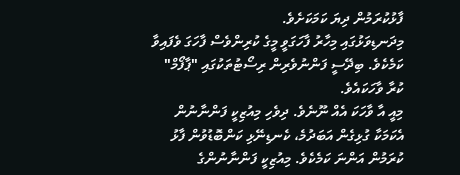ފާޅުކުރަމުން ދިޔަ ކަމަކަށެވެ.
މިދަނޑިވަޅުގައި މިހާރު ފާހަގަވީ މީގެ ކުރިންވެސް ފާހަގަ ވެފައިވާ ކަމެކެވެ. ބިދޭސީ ފަންނުވެރިން ރިސޯޓުތަކުގައި "ޕާފޯމް" ކުރާ ވާހަކައެވެ.
މިއީ އާ ވާހަކަ އެއް ނޫނެވެ. ދިވެހި މިއުޒިކީ ފަންނާނުން އެކަމަކާ ގުޅިގެން އަބަދުމެ، ކެނޑިނޭޅި ކަންބޮޑުވުން ފާޅު ކުރަމުން އަންނަ ކަމެކެވެ. މިއުޒިކީ ފަންނާނުންގެ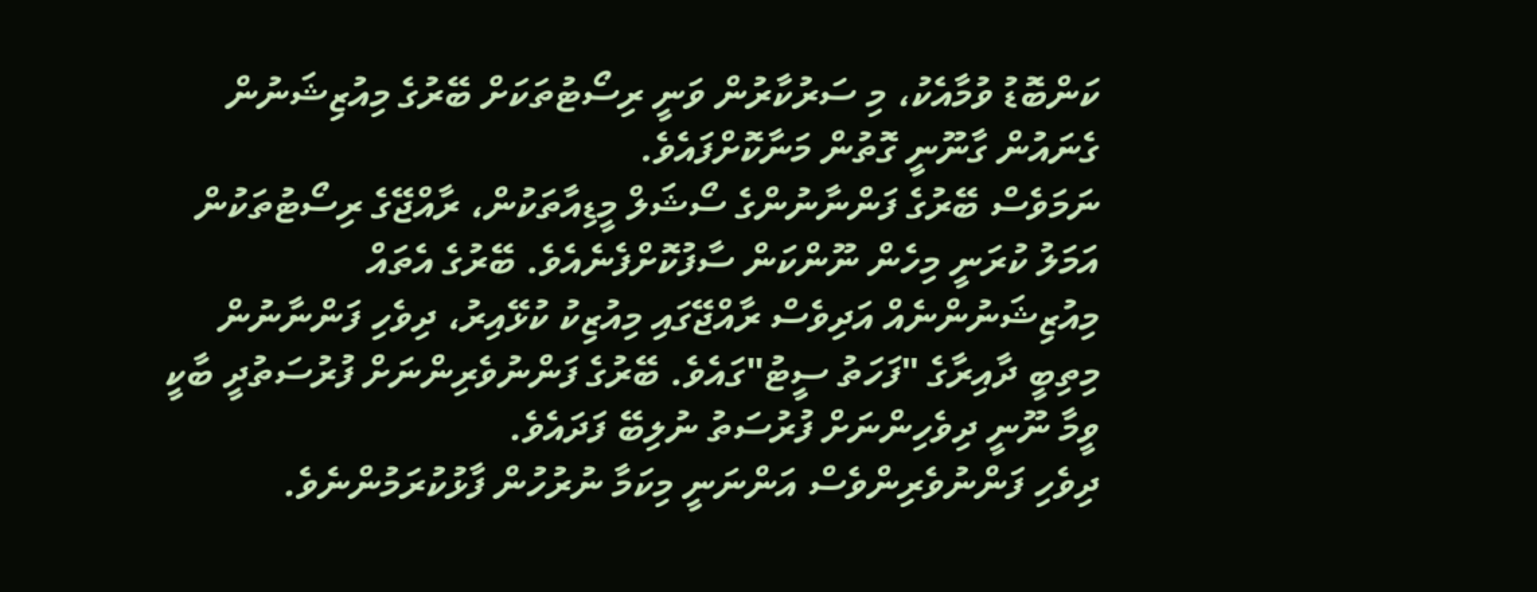ކަންބޮޑު ވުމާއެކު، މި ސަރުކާރުން ވަނީ ރިސޯޓުތަކަށް ބޭރުގެ މިއުޒިޝަނުން ގެނައުން ގާނޫނީ ގޮތުން މަނާކޮށްފައެވެ.
ނަމަވެސް ބޭރުގެ ފަންނާނުންގެ ސޯޝަލް މީޑިއާތަކުން، ރާއްޖޭގެ ރިސޯޓުތަކުން އަމަލު ކުރަނީ މިހެން ނޫންކަން ސާފުކޮށްފެނެއެވެ. ބޭރުގެ އެތައް މިއުޒިޝަނުންނެއް އަދިވެސް ރާއްޖޭގައި މިއުޒިކު ކުޅޭއިރު، ދިވެހި ފަންނާނުން މިތިބީ ދާއިރާގެ "ފަހަތު ސީޓު"ގައެވެ. ބޭރުގެ ފަންނުވެރިންނަށް ފުރުސަތުދީ ބާކީ ވީމާ ނޫނީ ދިވެހިންނަށް ފުރުސަތު ނުލިބޭ ފަދައެވެ.
ދިވެހި ފަންނުވެރިންވެސް އަންނަނީ މިކަމާ ނުރުހުން ފާޅުކުރަމުންނެވެ.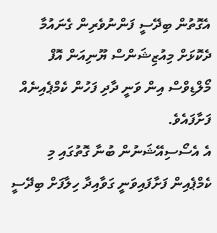އެގޮތުން ބިދޭސީ ފަންނުވެރިން ގެނައުމާ ދެކޮޅަށް މިއުޒިޝަންސް ޔޫނިއަން އޮފް މޯލްޑިވްސް އިން ވަނީ ދާދި ފަހުން ކެމްޕެއިނެއް ފަށާފައެވެ.
އެ އެސޯސިއޭޝަނުން ބުނާ ގޮތުގައި މި ކެމްޕެއިން ފަށާފައިވަނީ ގަވާއިދާ ހިލާފަށް ބިދޭސީ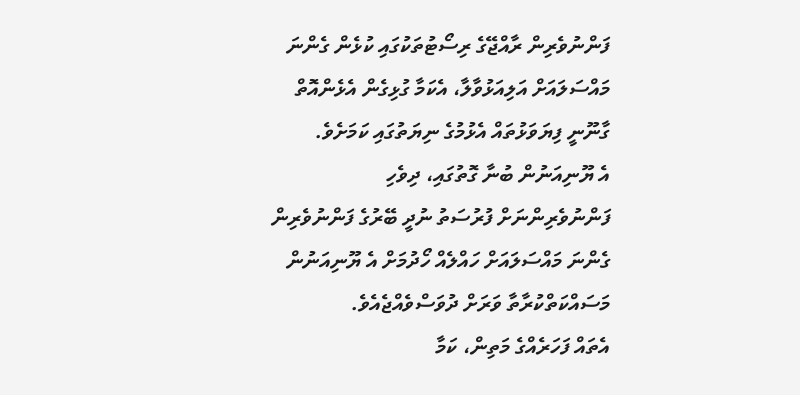ފަންނުވެރިން ރާއްޖޭގެ ރިސޯޓުތަކުގައި ކުޅެން ގެންނަ މައްސަލައަށް އަލިއަޅުވާލާ، އެކަމާ ގުޅިގެން އެޅެންއޮތް ގާނޫނީ ފިޔަވަޅުތައް އެޅުމުގެ ނިޔަތުގައި ކަމަށެވެ.
އެ ޔޫނިއަނުން ބުނާ ގޮތުގައި، ދިވެހި ފަންނުވެރިންނަށް ފުރުސަތު ނުދީ ބޭރުގެ ފަންނުވެރިން ގެންނަ މައްސަލައަށް ހައްލެއް ހޯދުމަށް އެ ޔޫނިއަނުން މަސައްކަތްކުރާތާ ވަރަށް ދުވަސްވެއްޖެއެވެ.
އެތައް ފަހަރެއްގެ މަތިން، ކަމާ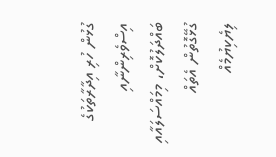ގުޅުން ހުރި އިދާރާތަކުގެ އިސްވެރިންނާއި ބައްދަލުކޮށް، މިމައްސަލައާއި ގުޅޭގޮތުން އެތައް ލިޔެކިޔުމެއް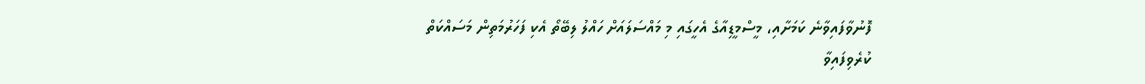ފޮނުވާފައިވާނެ ކަމަށާއި، މީސްމީޑިއާގެ އެހީގައި މި މައްސަލައަށް ހައްލު ލިބޭތޯ އެކި ފަހަރުމަތިން މަސައްކަތް ކުރެވިފައިވާ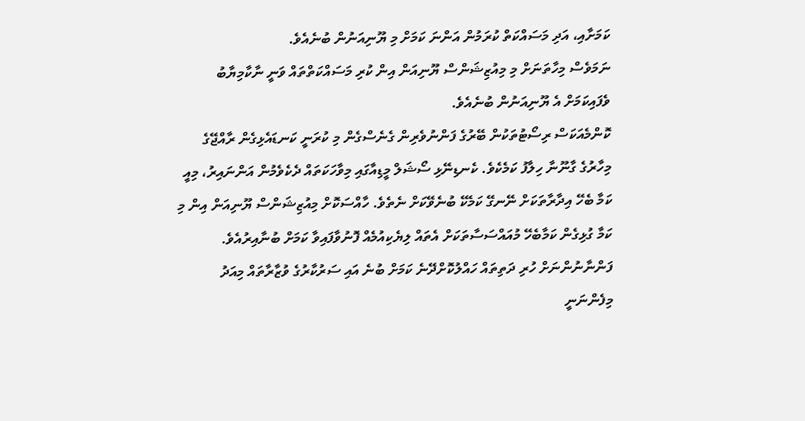ކަމަށާއި، އަދި މަސައްކަތް ކުރަމުން އަންނަ ކަމަށް މި ޔޫނިއަނުން ބުނެއެވެ.
ނަމަވެސް މިހާތަނަށް މި މިއުޒިޝަންސް ޔޫނިއަން އިން ކުރި މަސައްކަތްތައް ވަނީ ނާކާމިޔާބު ވެފައިކަމަށް އެ ޔޫނިއަނުން ބުނެއެވެ.
ކޮންމެއަކަސް ރިސޯޓުތަކުން ބޭރުގެ ފަންނުވެރިން ގެނެސްގެން މި ކުރަނީ ކަނޑައެޅިގެން ރާއްޖޭގެ މިހާރުގެ ގާނޫނާ ހިލާފު ކަމެކެވެ. ކެނޑިނޭޅި ސޯޝަލް މީޑިއާގައި މިވާހަކަތައް ދެކެވެމުން އަންނައިރު، މިއީ ކަމާ ބެހޭ އިދާރާތަކަށް ނޭނގޭ ކަމެކޭ ބުނެވޭކަށް ނެތެވެ. ހާއްސަކޮށް މިއުޒިޝަންސް ޔޫނިއަން އިން މި ކަމާ ގުޅިގެން ކަމާބެހޭ މުއައްސަސާތަކަށް އެތައް ލިޔެކިއުމެއް ފޮނުވާފައިވާ ކަމަށް ބުނާއިރުއެވެ.
ފަންނާނުންނަށް ހުރި ދަތިތައް ހައްލުކޮށްދޭނެ ކަމަށް ބުނެ އައި ސަރުކާރުގެ ވުޒާރާތައް މިއަދު މިފެންނަނީ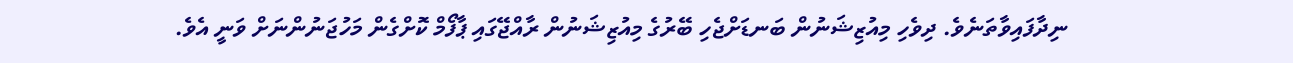ނިދާފައިވާތަނެވެ. ދިވެހި މިއުޒިޝަނުން ބަނޑަށްޖެހި ބޭރުގެ މިއުޒިޝަނުން ރާއްޖޭގައި ޕާފޯމް ކޮށްގެން މަހުޖަނުންނަށް ވަނީ އެވެ.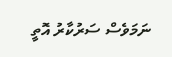ނަމަވެސް ސަރުކާރު އޮތީ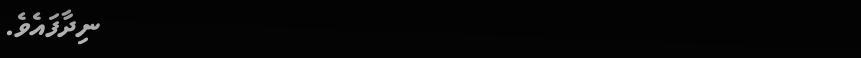ނިދާފައެވެ.